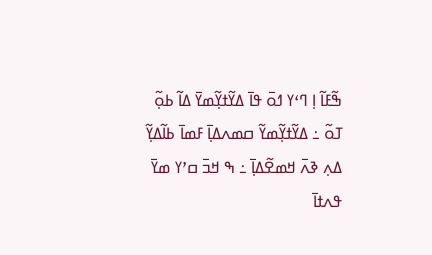ߒ߬ߓߊ߬ ߊ߲ ߣߵߌ ߗߋ߫ ߟߊ߫ ߡߌ߬ߙߌ߲߬ߘߌ߫ ߡߊ߬ ߕߋ߲߬ ߠߋ߬ ߸ ߡߌ߬ߙߌ߲߬ߘߌ߬ ߛߘߍߡߊ߲߫ ߓߘߊ߫ ߕߊ߬ߡߌ߲߬ ߡߍ߲ ߢߍ߫ ߞߘߐ߬ߡߊ߲߫ ߸ ߒ ߞߏ߫ ߛߴߌ ߘߌ߫ ߟߍߙߊ߫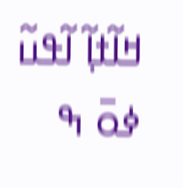ߞߊ߬ߙߊ߲߬ ߊ߬ߟߎ߬ ߦߋ߫ ߒ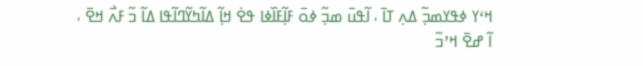ߞߵߌ ߦߟߌߘߏ߲߬ ߡߍ߲ ߠߊ߫ ، ߊ߬ߟߎ߫ ߘߏ߲߬ ߦߋ߫ ߓߊ߲߬ߓߊ߰ߦߊ ߟߐ߭ ߞߊ߲߬ ߡߊ߬ߤߌ߬ߣߊ߬ߟߊ ߡߊ߬ ߏ߬ ߓߍ߯ ߞߐ߫ ، ߊ߬ ߝߐ߫ ߞߴߏ߬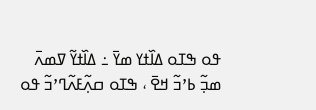ߟߋ ߒߠߋ ߡߊ߰ߙߌ ߘߌ߫ ߸ ߡߊ߰ߙߌ߬ ߜߘߍ߫ ߘߏ߲߬ ߕߴߏ߬ ߞߐ߫ ، ߒߠߋ ߛߍ߲߬ߓߍ߬ߣߴߏ߬ ߟߋ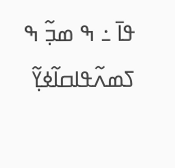ߟߊ߫ ߸ ߒ ߘߏ߲߬ ߒ ߖߘߍ߬ߟߊߛߊ߬ߦߌ߲߬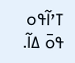ߠߴߊ߬ߟߋ ߟߋ߫ ߡߊ߬.